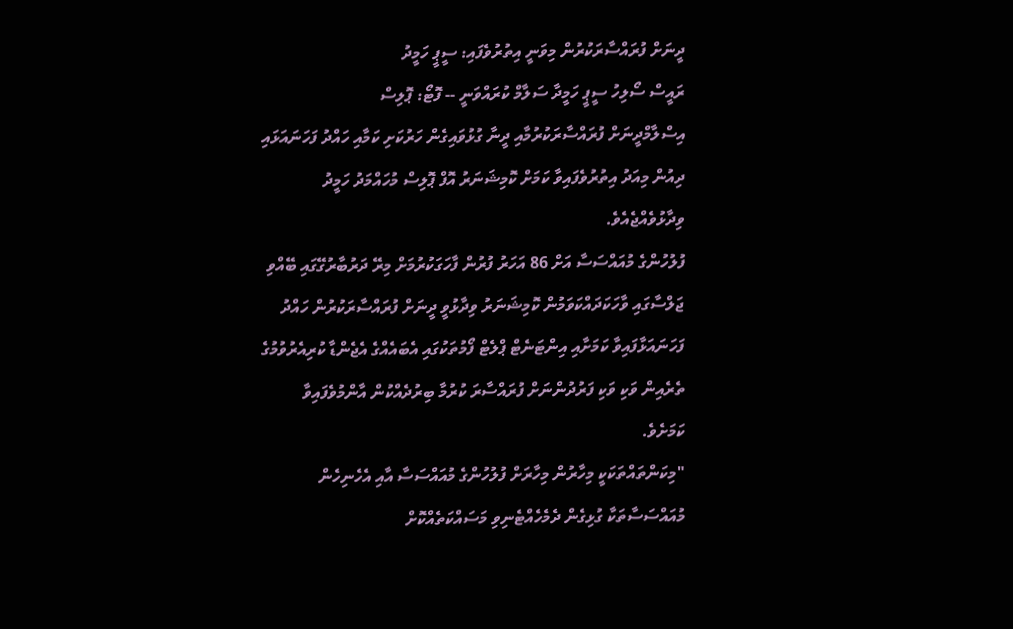ދީނަށް ފުރައްސާރަކުރުން މިވަނީ އިތުރުވެފައި: ސީޕީ ހަމީދު
ރައީސް ސޯލިހު ސީޕީ ހަމީދާ ސަލާމް ކުރައްވަނީ -- ފޮޓޯ: ޕޮލިސް
އިސްލާމްދީނަށް ފުރައްސާރަކުރުމާއި ދީނާ ގުޅުވައިގެން ހަރުކަށި ކަމާއި ހައްދު ފަހަނައަޅައި ދިއުން މިއަދު އިތުރުވެފައިވާ ކަމަށް ކޮމިޝަނަރު އޮފް ޕޮލިސް މުހައްމަދު ހަމީދު ވިދާޅުވެއްޖެއެވެ.
ފުލުހުންގެ މުއައްސަސާ އަށް 86 އަހަރު ފުރުން ފާހަގަކުރުމަށް މިރޭ ދަރުބާރުގޭގައި ބޭއްވި ޖަލްސާގައި ވާހަކަދައްކަވަމުން ކޮމިޝަނަރު ވިދާޅުވީ ދީނަށް ފުރައްސާރަކުރުން ހައްދު ފަހަނައަޅާފައިވާ ކަމަށާއި އިންޓަނެޓް ޕްލެޓް ފޯމުތަކުގައި އެބައެއްގެ އެޖެންޑާ ކުރިއެރުވުމުގެ ތެރެއިން ވަކި ވަކި ފަރުދުންނަށް ފުރައްސާރަ ކުރުމާ ބިރުދެއްކުން އާންމުވެފައިވާ ކަމަށެވެ.
"މިކަންތައްތަކަކީ މިހާރުން މިހާރަށް ފުލުހުންގެ މުއައްސަސާ އާއި އެހެނިހެން މުއައްސަސާތަކާ ގުޅިގެން ދެމެހެއްޓެނިވި މަސައްކަތެއްކޮށް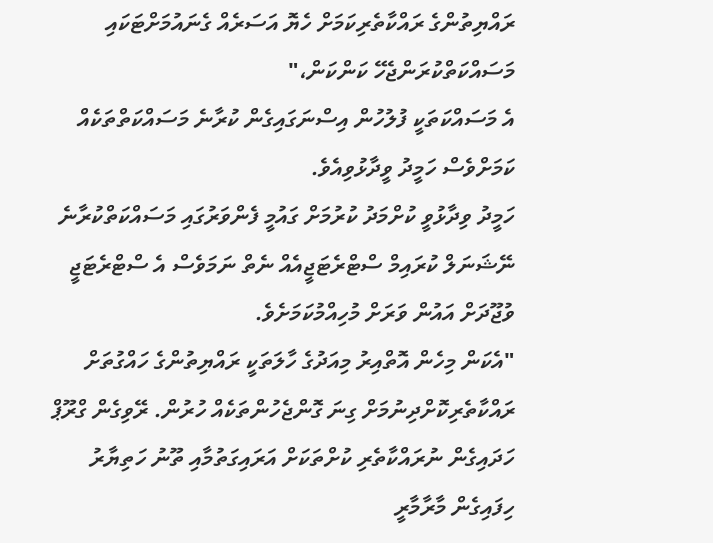ރައްޔިތުންގެ ރައްކާތެރިކަމަށް ހެޔޮ އަސަރެއް ގެނައުމަށްޓަކައި މަސައްކަތްކުރަންޖެހޭ ކަންކަން،"
އެ މަސައްކަތަކީ ފުލުހުން އިސްނަގައިގެން ކުރާނެ މަސައްކަތްތަކެއް ކަމަށްވެސް ހަމީދު ވީދާޅުވިއެވެ.
ހަމީދު ވިދާޅުވީ ކުށްމަދު ކުރުމަށް ގައުމީ ފެންވަރުގައި މަސައްކަތްކުރާނެ ނޭޝަނަލް ކުރައިމް ސްޓްރެޓަޖީއެއް ނެތް ނަމަވެސް އެ ސްޓްރެޓަޖީ ވުޖޫދަށް އައުން ވަރަށް މުހިއްމުކަމަށެވެ.
"އެކަން މިހެން އޮތްއިރު މިއަދުގެ ހާލަތަކީ ރައްޔިތުންގެ ހައްގުތަށް ރައްކާތެރިކޮށްދިނުމަށް ގިނަ ގޮންޖެހުންތަކެއް ހުރުން. ރޭވިގެން ގްރޫޕް ހަދައިގެން ނުރައްކާތެރި ކުށްތަކަށް އަރައިގަތުމާއި ތޫނު ހަތިޔާރު ހިފައިގެން މާރާމާރީ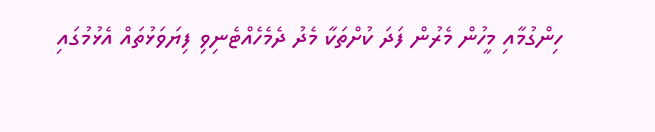ހިންގުމާއި މީހުން މެރުން ފަދަ ކުށްތަކާ މެދު ދެމެހެއްޓެނިވި ފިޔަވަޅުތައް އެޅުމުގައި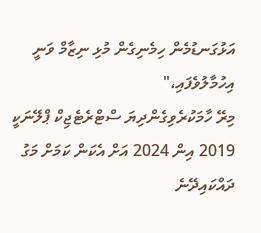އަޅުގަނޑުމެން ހިމެނިގެން މުޅި ނިޒާމް ވަނީ އިހުމާލުވެފައި،"
މިރޭ ހާމަކުރެވިގެންދިޔަ ސްޓްރެޓެޖިކް ޕްލޭނަކީ 2019 އިން 2024 އަށް އެކަން ކަމަށް މަގު ދައްކައިދޭނެ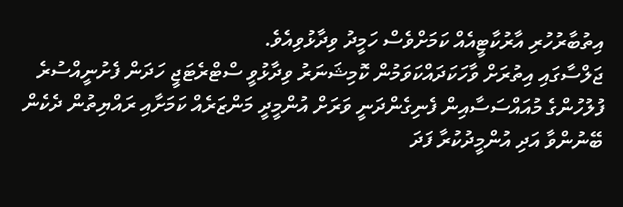އިތުބާރުހުރި އާރުކާޓީއެއް ކަމަށްވެސް ހަމީދު ވިދާޅުވިއެވެ.
ޖަލްސާގައި އިތުރަށް ވާހަކަދައްކަވަމުން ކޮމިޝަނަރު ވިދާޅުވީ ސްޓްރެޓަޖީ ހަދަން ފެށުނީއްސުރެ ފުލުހުންގެ މުއައްސަސާއިން ފެނިގެންދަނީ ވަރަށް އުންމީދީ މަންޒަރެއް ކަމަށާއި ރައްޔިތުން ދެކެން ބޭނުންވާ އަދި އުންމީދުކުރާ ފަދަ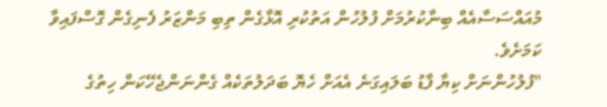މުއައްސަސާއެއް ބިނާކުރުމަށް ފުލުހުން އަތުކުރި އޮޅާގެން ތިބި މަންޒަރު ފެނިގެން ގޮސްފައިވާ ކަމަށެވެ.
"ފުލުހުންނަށް ކިޔާ ފާޑު ބަލައިގަނެ އެއަށް ހެޔޮ ބަދަލުތަކެއް ގެންނަންޖެހޭކަން ހިތުގެ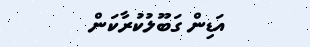އަޑިން ގަބޫލުކުރާކަން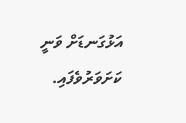އަޅުގަނޑަށް ވަނީ ކަށަވަރުވެފައި.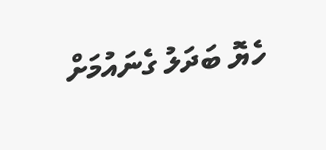ހެޔޮ ބަދަލު ގެނައުމަށް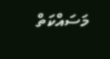މަސައްކަތް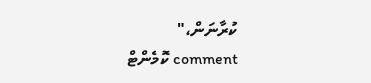ކުރާނަން،"
comment ކޮމެންޓް